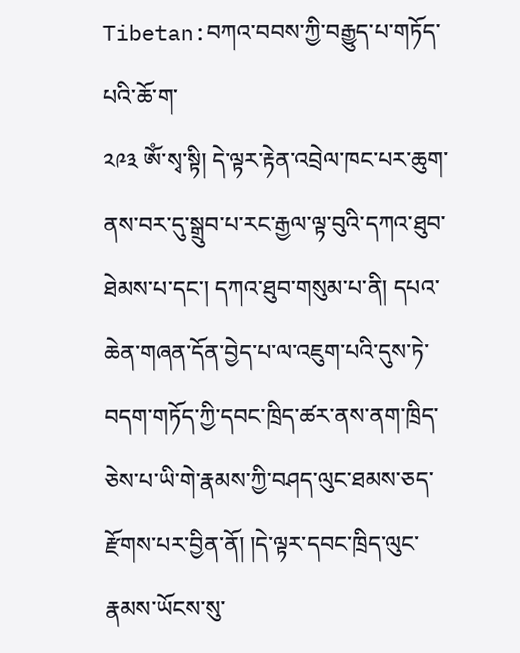Tibetan:བཀའ་བབས་ཀྱི་བརྒྱུད་པ་གཏོད་པའི་ཆོ་ག་
༢༩༣ ༀ་སྭ་སྟི། དེ་ལྟར་རྟེན་འབྲེལ་ཁང་པར་ཆུག་ནས་བར་དུ་སྒྲུབ་པ་རང་རྒྱལ་ལྟ་བུའི་དཀའ་ཐུབ་ཐེམས་པ་དང་། དཀའ་ཐུབ་གསུམ་པ་ནི། དཔའ་ཆེན་གཞན་དོན་བྱེད་པ་ལ་འཇུག་པའི་དུས་ཏེ་བདག་གཏོད་ཀྱི་དབང་ཁྲིད་ཚར་ནས་ནག་ཁྲིད་ཅེས་པ་ཡི་གེ་རྣམས་ཀྱི་བཤད་ལུང་ཐམས་ཅད་རྫོགས་པར་བྱིན་ནོ། །དེ་ལྟར་དབང་ཁྲིད་ལུང་རྣམས་ཡོངས་སུ་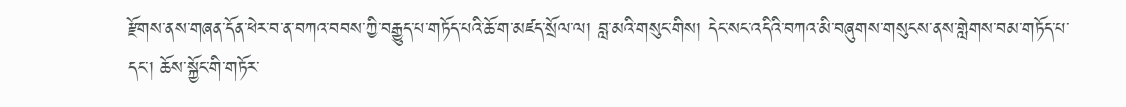རྫོགས་ནས་གཞན་དོན་ཕེར་བ་ན་བཀའ་བབས་ཀྱི་བརྒྱུད་པ་གཏོད་པའི་ཆོ་ག་མཛད་སྲོལ་ལ། བླ་མའི་གསུང་གིས། དེང་སང་འདིའི་བཀའ་མི་བཞུགས་གསུངས་ནས་གླེགས་བམ་གཏོད་པ་དང་། ཆོས་སྐྱོང་གི་གཏོར་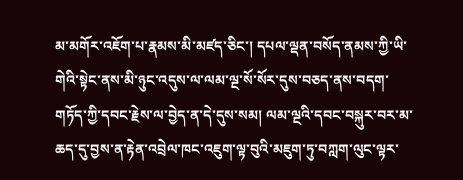མ་མགོར་འཇོག་པ་རྣམས་མི་མཛད་ཅིང་། དཔལ་ལྡན་བསོད་ནམས་ཀྱི་ཡི་གེའི་སྟེང་ནས་མི་ཉུང་འདུས་ལ་ལམ་ལྔ་སོ་སོར་དུས་བཅད་ནས་བདག་གཏོད་ཀྱི་དབང་རྗེས་ལ་བྱེད་ན་དེ་དུས་སམ། ལམ་ལྔའི་དབང་བསྐུར་བར་མ་ཆད་དུ་བྱས་ན་རྟེན་འབྲེལ་ཁང་འཇུག་ལྟ་བུའི་མཇུག་ཏུ་བཀླག་ལུང་ལྟར་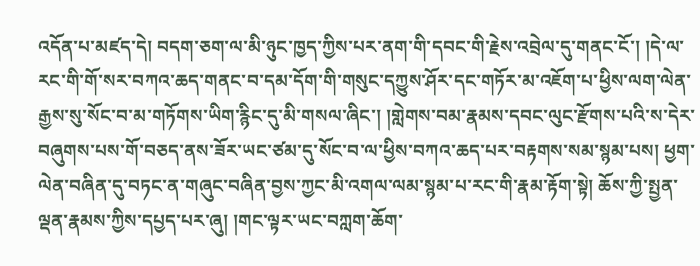འདོན་པ་མཛད་དེ། བདག་ཅག་ལ་མི་ཉུང་ཁྱད་ཀྱིས་པར་ནག་གི་དབང་གི་རྗེས་འབྲེལ་དུ་གནང་ངོ་། །དེ་ལ་རང་གི་གོ་སར་བཀའ་ཆད་གནང་བ་དམ་དོག་གི་གསུང་དཀྱུས་ཤོར་དང་གཏོར་མ་འཇོག་པ་ཕྱིས་ལག་ལེན་རྒྱས་སུ་སོང་བ་མ་གཏོགས་ཡིག་རྙིང་དུ་མི་གསལ་ཞིང་། །གླེགས་བམ་རྣམས་དབང་ལུང་རྫོགས་པའི་ས་དེར་བཞུགས་པས་གོ་བཅད་ནས་ཟོར་ཡང་ཙམ་དུ་སོང་བ་ལ་ཕྱིས་བཀའ་ཆད་པར་བརྟགས་སམ་སྙམ་པས། ཕྱག་ལེན་བཞིན་དུ་བཏང་ན་གཞུང་བཞིན་བྱས་ཀྱང་མི་འགལ་ལམ་སྙམ་པ་རང་གི་རྣམ་རྟོག་སྟེ། ཆོས་ཀྱི་སྤྱན་ལྡན་རྣམས་ཀྱིས་དཔྱད་པར་ཞུ། །གང་ལྟར་ཡང་བཀླག་ཆོག་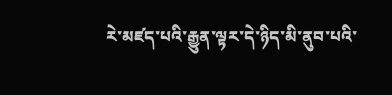རེ་མཛད་པའི་རྒྱུན་ལྟར་དེ་ཉིད་མི་ནུབ་པའི་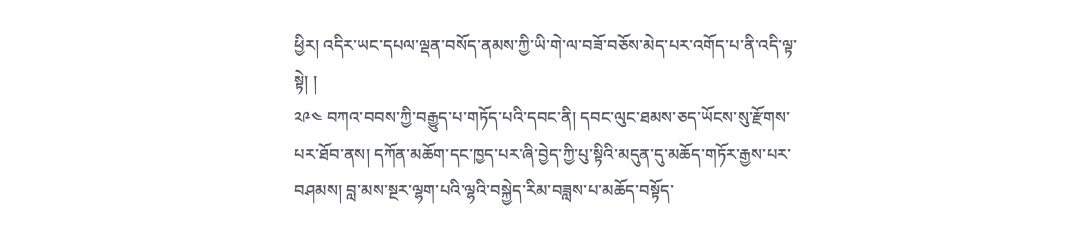ཕྱིར། འདིར་ཡང་དཔལ་ལྡན་བསོད་ནམས་ཀྱི་ཡི་གེ་ལ་བཟོ་བཅོས་མེད་པར་འགོད་པ་ནི་འདི་ལྟ་སྟེ། །
༢༩༤ བཀའ་བབས་ཀྱི་བརྒྱུད་པ་གཏོད་པའི་དབང་ནི། དབང་ལུང་ཐམས་ཅད་ཡོངས་སུ་རྫོགས་པར་ཐོབ་ནས། དཀོན་མཆོག་དང་ཁྱད་པར་ཞི་བྱེད་ཀྱི་པུ་སྟིའི་མདུན་དུ་མཆོད་གཏོར་རྒྱས་པར་བཤམས། བླ་མས་སྔར་ལྷག་པའི་ལྷའི་བསྐྱེད་རིམ་བཟླས་པ་མཆོད་བསྟོད་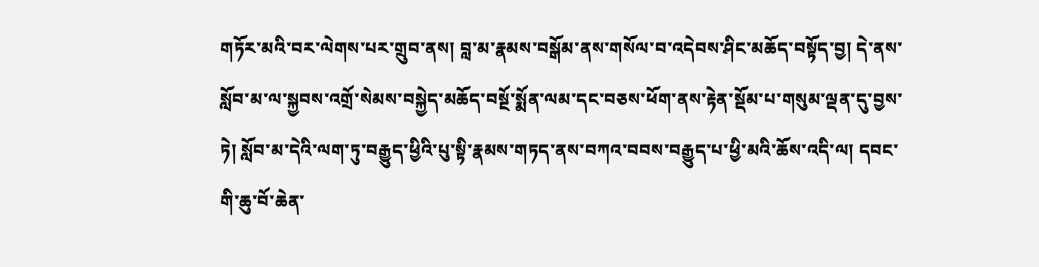གཏོར་མའི་བར་ལེགས་པར་གྲུབ་ནས། བླ་མ་རྣམས་བསྒོམ་ནས་གསོལ་བ་འདེབས་ཤིང་མཆོད་བསྟོད་བྱ། དེ་ནས་སློབ་མ་ལ་སྐྱབས་འགྲོ་སེམས་བསྐྱེད་མཆོད་བསྔོ་སྨོན་ལམ་དང་བཅས་ཕོག་ནས་རྟེན་སྡོམ་པ་གསུམ་ལྡན་དུ་བྱས་ཏེ། སློབ་མ་དེའི་ལག་ཏུ་བརྒྱུད་ཕྱིའི་པུ་སྟི་རྣམས་གཏད་ནས་བཀའ་བབས་བརྒྱུད་པ་ཕྱི་མའི་ཆོས་འདི་ལ། དབང་གི་ཆུ་བོ་ཆེན་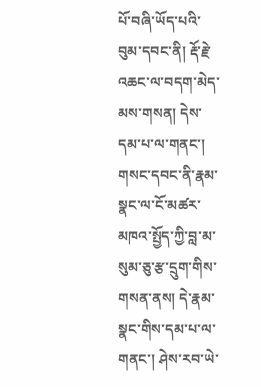པོ་བཞི་ཡོད་པའི་བུམ་དབང་ནི། རྡོ་རྗེ་འཆང་ལ་བདག་མེད་མས་གསན། དེས་དམ་པ་ལ་གནང་། གསང་དབང་ནི་རྣམ་སྣང་ལ་ངོ་མཚར་མཁའ་སྤྱོད་ཀྱི་བླ་མ་སུམ་ཅུ་རྩ་དྲུག་གིས་གསན་ནས། དེ་རྣམ་སྣང་གིས་དམ་པ་ལ་གནང་། ཤེས་རབ་ཡེ་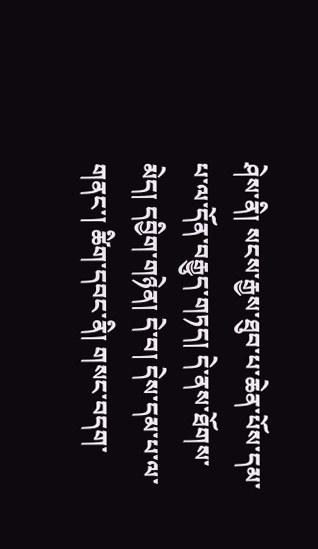ཤེས་ནི། སངས་རྒྱས་ཐུབ་པ་ཆེན་པོས་དམ་པ་ལ་དོན་བརྒྱུད་གཏད། དེ་ནས་ཐོགས་མེད། དབྱིག་གཉེན། དེ་བ། དེས་དམ་པ་ལ་གནང་། ཚིག་དབང་ནི། གསང་བདག་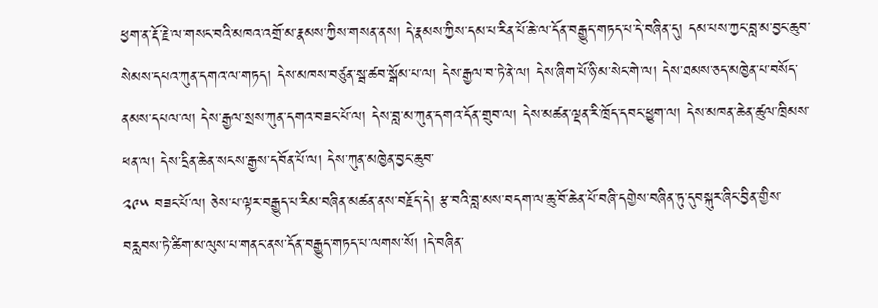ཕྱག་ན་རྡོ་རྗེ་ལ་གསང་བའི་མཁའ་འགྲོ་མ་རྣམས་ཀྱིས་གསན་ནས། དེ་རྣམས་ཀྱིས་དམ་པ་རིན་པོ་ཆེ་ལ་དོན་བརྒྱུད་གཏད་པ་དེ་བཞིན་དུ། དམ་པས་ཀྱང་བླ་མ་བྱང་ཆུབ་སེམས་དཔའ་ཀུན་དགའ་ལ་གཏད། དེས་མཁས་བཙུན་སྦ་ཚབ་སྒོམ་པ་ལ། དེས་རྒྱལ་བ་ཏེ་ནེ་ལ། དེས་ཞིག་པོ་ཉི་མ་སེང་གེ་ལ། དེས་ཐམས་ཅད་མཁྱེན་པ་བསོད་ནམས་དཔལ་ལ། དེས་རྒྱལ་སྲས་ཀུན་དགའ་བཟང་པོ་ལ། དེས་བླ་མ་ཀུན་དགའ་དོན་གྲུབ་ལ། དེས་མཚན་ལྡན་རི་ཁྲོད་དབང་ཕྱུག་ལ། དེས་མཁན་ཆེན་ཚུལ་ཁྲིམས་ཕན་ལ། དེས་དྲིན་ཆེན་སངས་རྒྱས་དབོན་པོ་ལ། དེས་ཀུན་མཁྱེན་བྱང་ཆུབ་
༢༩༥ བཟང་པོ་ལ། ཅེས་པ་ལྟར་བརྒྱུད་པ་རིམ་བཞིན་མཚན་ནས་བརྗོད་དེ། རྩ་བའི་བླ་མས་བདག་ལ་ཆུ་བོ་ཆེན་པོ་བཞི་དགྱེས་བཞིན་ཏུ་དུབསྐུར་ཞིང་བྱིན་གྱིས་བརླབས་ཏེ་ཚིག་མ་ལུས་པ་གནང་ནས་དོན་བརྒྱུད་གཏད་པ་ལགས་སོ། །དེ་བཞིན་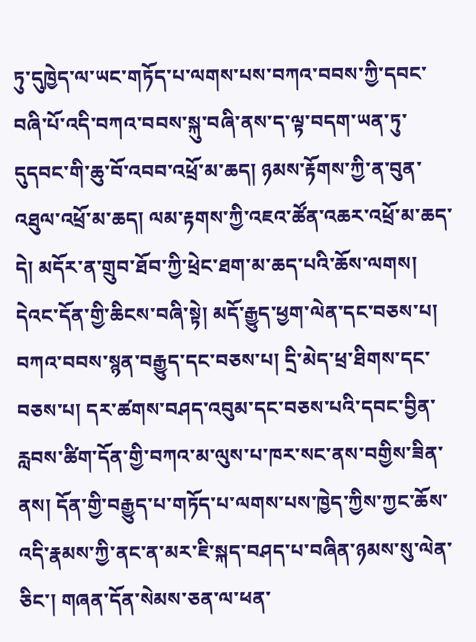ཏུ་དུཁྱེད་ལ་ཡང་གཏོད་པ་ལགས་པས་བཀའ་བབས་ཀྱི་དབང་བཞི་པོ་འདི་བཀའ་བབས་སྐུ་བཞི་ནས་ད་ལྟ་བདག་ཡན་ཏུ་དུདབང་གི་ཆུ་བོ་འབབ་འཕྲོ་མ་ཆད། ཉམས་རྟོགས་ཀྱི་ན་བུན་འཐུལ་འཕྲོ་མ་ཆད། ལམ་རྟགས་ཀྱི་འཇའ་ཚོན་འཆར་འཕྲོ་མ་ཆད་དེ། མདོར་ན་གྲུབ་ཐོབ་ཀྱི་ཕྲེང་ཐག་མ་ཆད་པའི་ཆོས་ལགས། དེའང་དོན་གྱི་ཆིངས་བཞི་སྟེ། མདོ་རྒྱུད་ཕྱག་ལེན་དང་བཅས་པ། བཀའ་བབས་སྙན་བརྒྱུད་དང་བཅས་པ། དྲི་མེད་ཕྲ་ཐིགས་དང་བཅས་པ། དར་ཚགས་བཤད་འབུམ་དང་བཅས་པའི་དབང་བྱིན་རླབས་ཚིག་དོན་གྱི་བཀའ་མ་ལུས་པ་ཁར་སང་ནས་བགྱིས་ཟིན་ནས། དོན་གྱི་བརྒྱུད་པ་གཏོད་པ་ལགས་པས་ཁྱེད་ཀྱིས་ཀྱང་ཆོས་འདི་རྣམས་ཀྱི་ནང་ན་མར་ཇི་སྐད་བཤད་པ་བཞིན་ཉམས་སུ་ལེན་ཅིང་། གཞན་དོན་སེམས་ཅན་ལ་ཕན་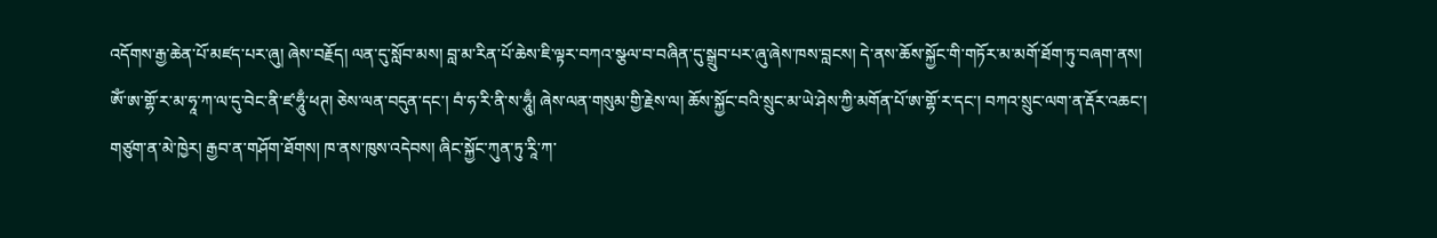འདོགས་རྒྱ་ཆེན་པོ་མཛད་པར་ཞུ། ཞེས་བརྗོད། ལན་དུ་སློབ་མས། བླ་མ་རིན་པོ་ཆེས་ཇི་ལྟར་བཀའ་སྩལ་བ་བཞིན་དུ་སྒྲུབ་པར་ཞུ་ཞེས་ཁས་བླངས། དེ་ནས་ཆོས་སྐྱོང་གི་གཏོར་མ་མགོ་ཐོག་ཏུ་བཞག་ནས། ༀ་ཨ་གྷོ་ར་མ་ཧཱ་ཀ་ལ་དུ་བེང་ནི་ཛ་ཧཱུྃ་ཕཊ། ཅེས་ལན་བདུན་དང་། བཾ་ཧ་རི་ནི་ས་ཧཱུྃ། ཞེས་ལན་གསུམ་གྱི་རྗེས་ལ། ཆོས་སྐྱོང་བའི་སྲུང་མ་ཡེ་ཤེས་ཀྱི་མགོན་པོ་ཨ་གྷོ་ར་དང་། བཀའ་སྲུང་ལག་ན་རྡོར་འཆང་། གཙུག་ན་མེ་ཁྱེར། རྒྱབ་ན་གཤོག་ཐོགས། ཁ་ནས་ཁུས་འདེབས། ཞིང་སྐྱོང་ཀུན་ཏུ་རཱི་ཀ་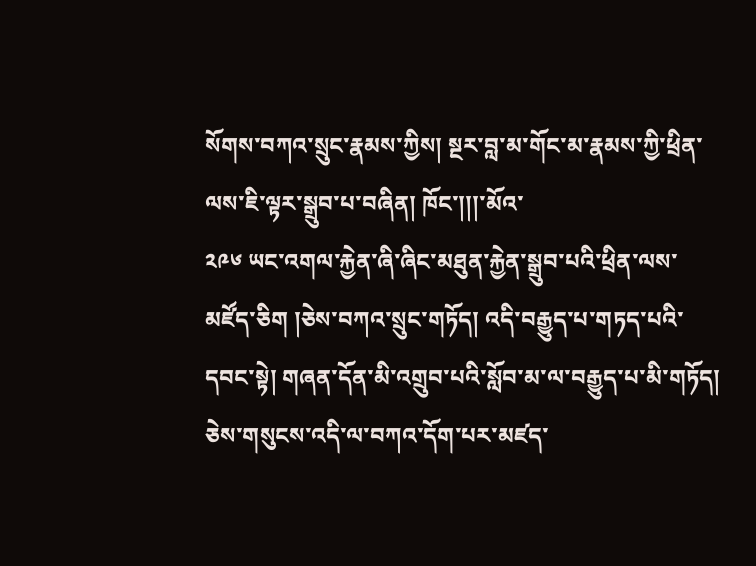སོགས་བཀའ་སྲུང་རྣམས་ཀྱིས། སྔར་བླ་མ་གོང་མ་རྣམས་ཀྱི་ཕྲིན་ལས་ཇི་ལྟར་སྒྲུབ་པ་བཞིན། ཁོང་།།།་མོའ་
༢༩༦ ཡང་འགལ་རྐྱེན་ཞི་ཞིང་མཐུན་རྐྱེན་སྒྲུབ་པའི་ཕྲིན་ལས་མཛོད་ཅིག །ཅེས་བཀའ་སྲུང་གཏོད། འདི་བརྒྱུད་པ་གཏད་པའི་དབང་སྟེ། གཞན་དོན་མི་འགྲུབ་པའི་སློབ་མ་ལ་བརྒྱུད་པ་མི་གཏོད། ཅེས་གསུངས་འདི་ལ་བཀའ་དོག་པར་མཛད་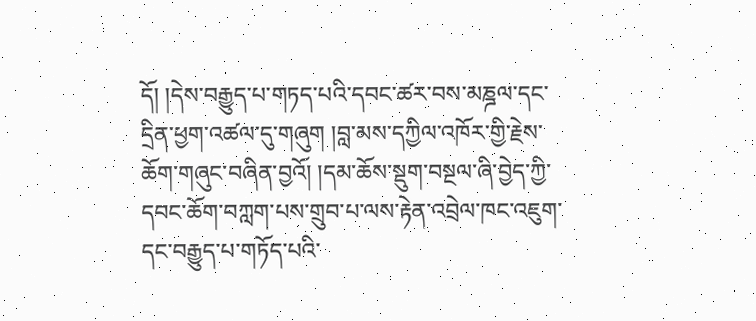དོ། །དེས་བརྒྱུད་པ་གཏད་པའི་དབང་ཚར་བས་མཎྜལ་དང་དྲིན་ཕྱག་འཚལ་དུ་གཞུག །བླ་མས་དཀྱིལ་འཁོར་གྱི་རྗེས་ཆོག་གཞུང་བཞིན་བྱའོ། །དམ་ཆོས་སྡུག་བསྔལ་ཞི་བྱེད་ཀྱི་དབང་ཆོག་བཀླག་པས་གྲུབ་པ་ལས་རྟེན་འབྲེལ་ཁང་འཇུག་དང་བརྒྱུད་པ་གཏོད་པའི་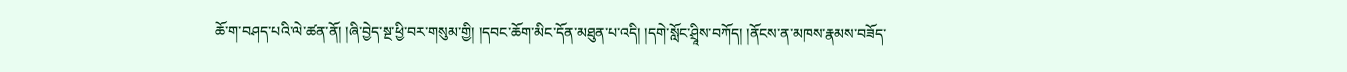ཆོ་ག་བཤད་པའི་ལེ་ཚན་ནོ། །ཞི་བྱེད་སྔ་ཕྱི་བར་གསུམ་གྱི། །དབང་ཆོག་མིང་དོན་མཐུན་པ་འདི། །དགེ་སློང་ཤྲཱིས་བཀོད། །ནོངས་ན་མཁས་རྣམས་བཟོད་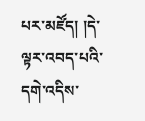པར་མཛོད། །དེ་ལྟར་འབད་པའི་དགེ་འདིས་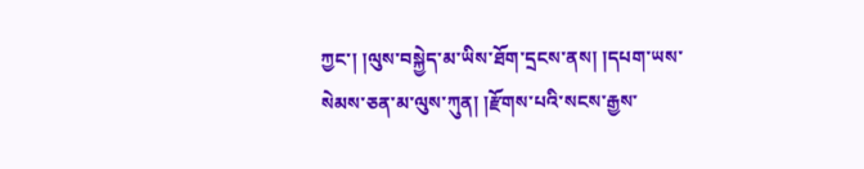ཀྱང་། །ལུས་བསྐྱེད་མ་ཡིས་ཐོག་དྲངས་ནས། །དཔག་ཡས་སེམས་ཅན་མ་ལུས་ཀུན། །རྫོགས་པའི་སངས་རྒྱས་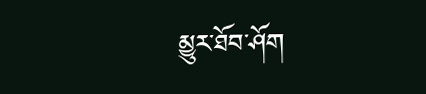མྱུར་ཐོབ་ཤོག